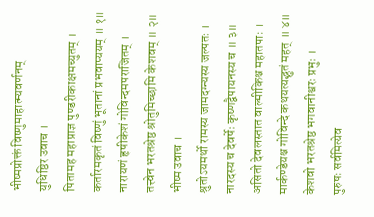भीष्मप्रोक्तं विष्णुमाहात्म्यवर्णनम्
युधिष्ठिर उवाच ।
पितामह महाप्राज्ञ पुण्डरीकाक्षमच्युतम् ।
कर्तारमकृतं विष्णुं भूतानां प्रभवाप्ययम् ॥ १॥
नारायणं हृषीकेशं गोविन्दमपराजितम् ।
तत्त्वेन भरतश्रेष्ठ श्रोतुमिच्छामि केशवम् ॥ २॥
भीष्म उवाच ।
श्रुतोऽयमर्थो रामस्य जामदग्न्यस्य जल्पतः ।
नारदस्य च देवर्षेः कृष्णद्वैपायनस्य च ॥ ३॥
असितो देवलस्तात वाल्मीकिश्च महातपाः ।
मार्कण्डेयश्च गोविन्दे कथयत्यद्भुतं महत् ॥ ४॥
केशवो भरतश्रेष्ठ भगवानीश्वरः प्रभुः ।
पुरुषः सर्वमित्येव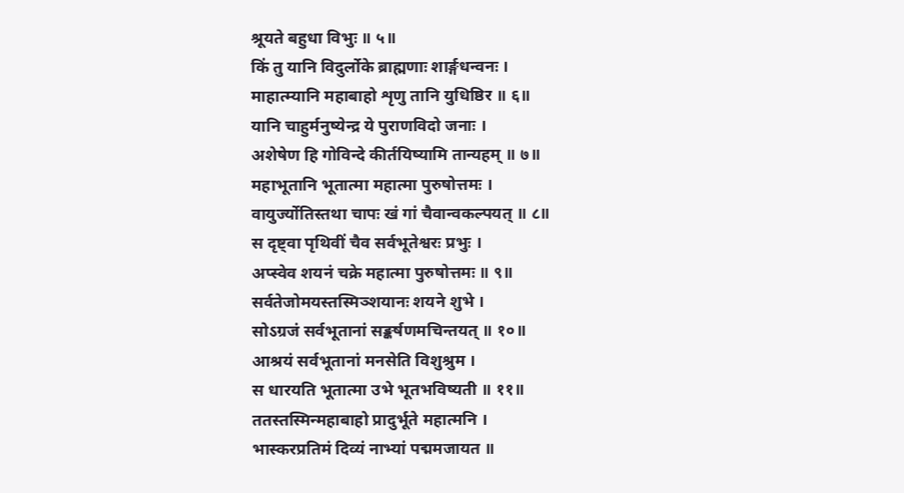श्रूयते बहुधा विभुः ॥ ५॥
किं तु यानि विदुर्लोके ब्राह्मणाः शार्ङ्गधन्वनः ।
माहात्म्यानि महाबाहो शृणु तानि युधिष्ठिर ॥ ६॥
यानि चाहुर्मनुष्येन्द्र ये पुराणविदो जनाः ।
अशेषेण हि गोविन्दे कीर्तयिष्यामि तान्यहम् ॥ ७॥
महाभूतानि भूतात्मा महात्मा पुरुषोत्तमः ।
वायुर्ज्योतिस्तथा चापः खं गां चैवान्वकल्पयत् ॥ ८॥
स दृष्ट्वा पृथिवीं चैव सर्वभूतेश्वरः प्रभुः ।
अप्स्वेव शयनं चक्रे महात्मा पुरुषोत्तमः ॥ ९॥
सर्वतेजोमयस्तस्मिञ्शयानः शयने शुभे ।
सोऽग्रजं सर्वभूतानां सङ्कर्षणमचिन्तयत् ॥ १०॥
आश्रयं सर्वभूतानां मनसेति विशुश्रुम ।
स धारयति भूतात्मा उभे भूतभविष्यती ॥ ११॥
ततस्तस्मिन्महाबाहो प्रादुर्भूते महात्मनि ।
भास्करप्रतिमं दिव्यं नाभ्यां पद्ममजायत ॥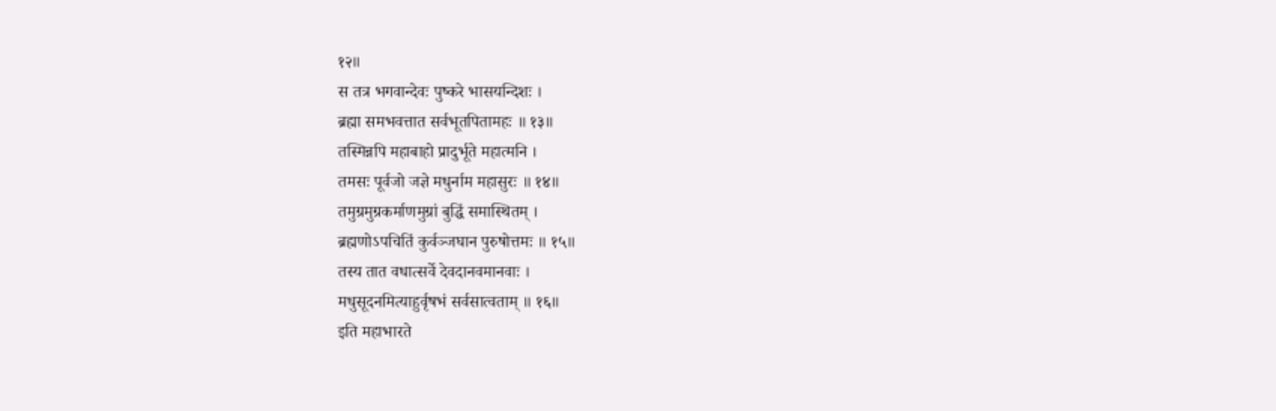१२॥
स तत्र भगवान्देवः पुष्करे भासयन्दिशः ।
ब्रह्मा समभवत्तात सर्वभूतपितामहः ॥ १३॥
तस्मिन्नपि महाबाहो प्रादुर्भूते महात्मनि ।
तमसः पूर्वजो जज्ञे मधुर्नाम महासुरः ॥ १४॥
तमुग्रमुग्रकर्माणमुग्रां बुद्धिं समास्थितम् ।
ब्रह्मणोऽपचितिं कुर्वञ्जघान पुरुषोत्तमः ॥ १५॥
तस्य तात वधात्सर्वे देवदानवमानवाः ।
मधुसूदनमित्याहुर्वृषभं सर्वसात्वताम् ॥ १६॥
इति महाभारते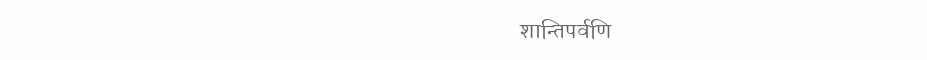शान्तिपर्वणि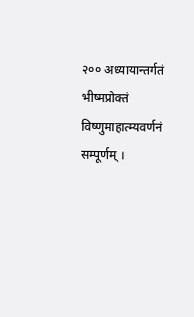२०० अध्यायान्तर्गतं
भीष्मप्रोक्तं विष्णुमाहात्म्यवर्णनं सम्पूर्णम् ।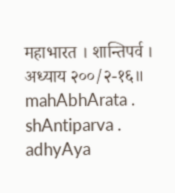महाभारत । शान्तिपर्व । अध्याय २००/२-१६॥
mahAbhArata . shAntiparva . adhyAya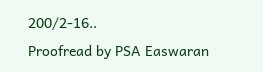200/2-16..
Proofread by PSA Easwaran